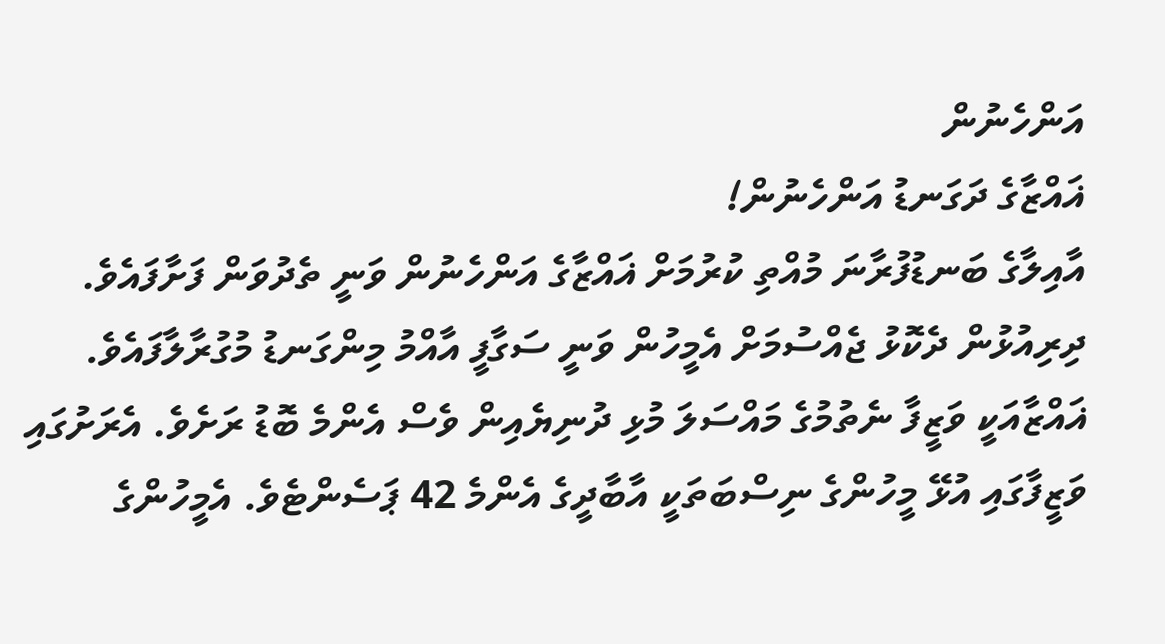އަންހެނުން
ޣައްޒާގެ ދަގަނޑު އަންހެނުން!
އާއިލާގެ ބަނޑުފުރާނަ މުއްތި ކުރުމަށް ޣައްޒާގެ އަންހެނުން ވަނީ ތެދުވަން ފަށާފައެވެ. ދިރިއުޅުން ދެކޮޅު ޖެއްސުމަށް އެމީހުން ވަނީ ސަގާފީ އާއްމު މިންގަނޑު މުގުރާލާފައެވެ.
ޣައްޒާއަކީ ވަޒީފާ ނެތުމުގެ މައްސަލަ މުޅި ދުނިޔެއިން ވެސް އެންމެ ބޮޑު ރަށެވެ. އެރަށުގައި ވަޒީފާގައި އުޅޭ މީހުންގެ ނިސްބަތަކީ އާބާދީގެ އެންމެ 42 ޕަސެންޓެވެ. އެމީހުންގެ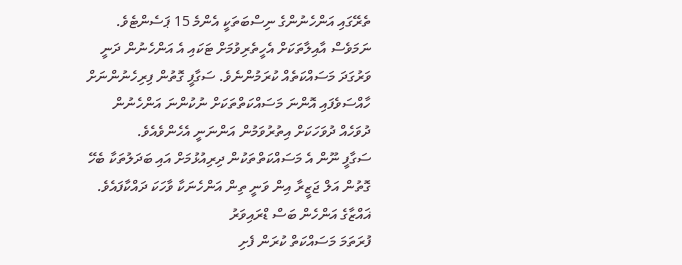ތެރޭގައި އަންހެނުންގެ ނިސްބަތަކީ އެންމެ 15 ޕަސެންޓެވެ. ނަމަވެސް އާއިލާތަކަށް އެހީތެރިވުމަށް ޓަކައި އެ އަންހެނުން ދަނީ ވަރުގަދަ މަސައްކަތެއް ކުރަމުންނެވެ. ސަގާފީ ގޮތުން ފިރިހެނުންނަށް ހާއްސަވެފައި އޮންނަ މަސައްކަތްތަކަށް ނުކުންނަ އަންހެނުން ދުވަހެއް ދުވަހަކަށް އިތުރުވަމުން އަންނަނީ އެހެންވެއެވެ.
ސަގާފީ ނޫން އެ މަސައްކަތްތަކުން ދިރިއުޅުމަށް އައި ބަދަލުތަކާ ބެހޭ ގޮތުން އަލް ޖަޒީރާ އިން ވަނީ ތިން އަންހެނަކާ ވާހަކަ ދައްކާފައެވެ.
ޣައްޒާގެ އަންހެން ބަސް ޑްރައިވަރު
ފުރަތަމަ މަސައްކަތް ކުރަން ފެށި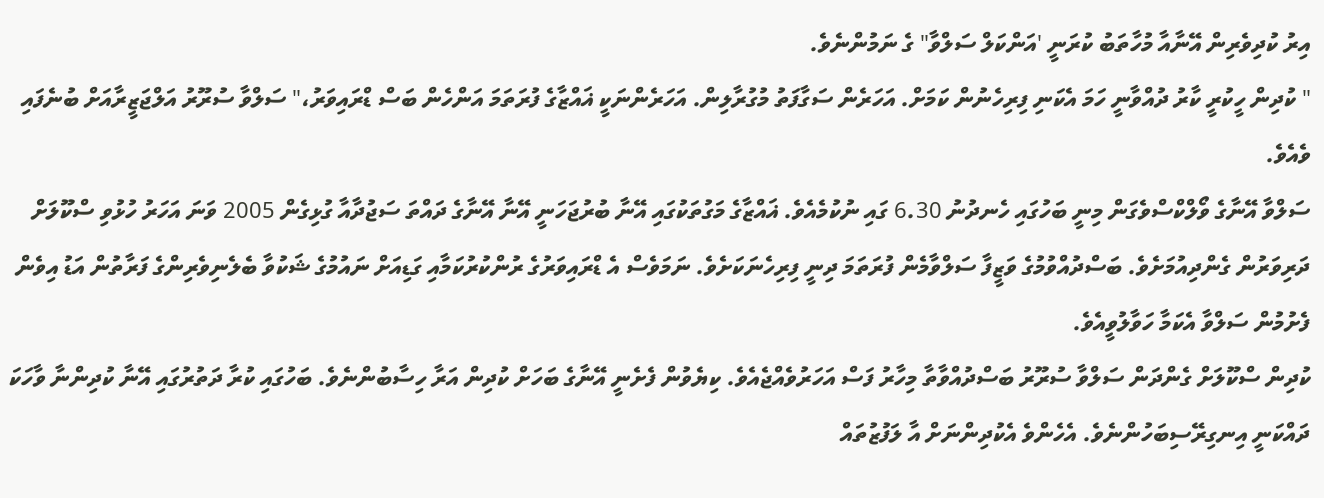އިރު ކުދިވެރިން އޭނާއާ މުހާތަބު ކުރަނީ 'އަންކަލް ސަލްވާ" ގެ ނަމުންނެވެ.
" ކުދިން ހީކުރީ ކާރު ދުއްވާނީ ހަމަ އެކަނި ފިރިހެނުން ކަމަށް. އަހަރެން ސަގާފަތު މުގުރާލިން. އަހަރެންނަކީ ޣައްޒާގެ ފުރަތަމަ އަންހެން ބަސް ޑްރައިވަރު،" ސަލްވާ ސުރޫރު އަލްޖަޒީރާއަށް ބުނެފައި ވެއެވެ.
ސަލްވާ އޭނާގެ ވޯލްކްސްވެގަން މިނީ ބަހުގައި ހެނދުނު 6.30 ގައި ނުކުމެއެވެ. ޣައްޒާގެ މަގުތަކުގައި އޭނާ ބުރުޖަހަނީ އޭނާ އޭނާގެ ދައްތަ ސަޖުދާއާ ގުޅިގެން 2005 ވަނަ އަހަރު ހުޅުވި ސްކޫލަށް ދަރިވަރުން ގެންދިއުމަށެވެ. ބަސްދުއްވުމުގެ ވަޒީފާ ސަލްވާމެން ފުރަތަމަ ދިނީ ފިރިހެނަކަށެވެ. ނަމަވެސް އެ ޑްރައިވަރުގެ ރުންކުރުކަމާއި ގަޑިއަށް ނައުމުގެ ޝަކުވާ ބެލެނިވެރިންގެ ފަރާތުން އަޑު އިވެން ފެށުމުން ސަލްވާ އެކަމާ ހަވާލުވީއެވެ.
ކުދިން ސްކޫލަށް ގެންދަން ސަލްވާ ސުރޫރު ބަސްދުއްވާތާ މިހާރު ފަސް އަހަރުވެއްޖެއެވެ. ކިޔެވުން ފެށެނީ އޭނާގެ ބަހަށް ކުދިން އަރާ ހިސާބުންނެވެ. ބަހުގައި ކުރާ ދަތުރުގައި އޭނާ ކުދިންނާ ވާހަކަ ދައްކަނީ އިނގިރޭސިބަހުންނެވެ. އެހެންވެ އެކުދިންނަށް އާ ލަފުޒުތައް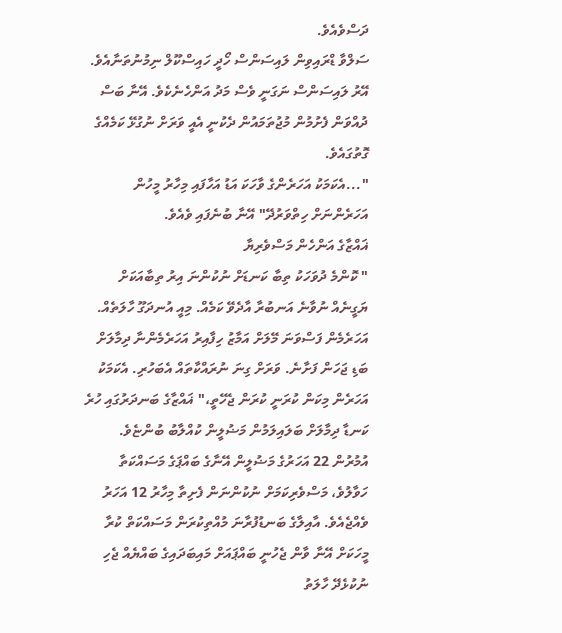ދަސްވެއެވެ.
ސަލްވާ ޑްރައިވިން ލައިސަންސް ހޯދީ ހައިސްކޫލް ނިމުނުތަނާއެވެ. އޭރު ލައިސަންސް ނަގަނީ ވެސް މަދު އަންހެނެކެވެ. އޭނާ ބަސް ދުއްވަން ފެށުމުން މުޖުތަމައުން ދެކުނީ އެއީ ވަރަށް ނުގުޅޭ ކަމެއްގެ ގޮތުގައެވެ.
"...އެކަމަކު އަހަރެންގެ ވާހަކަ އަޑު އަހާފައި މިހާރު މީހުން އަހަރެންނަށް ހިތްވަރުދޭ" އޭނާ ބުނެފައި ވެއެވެ.
ޣައްޒާގެ އަންހެން މަސްވެރިޔާ
" ކޮންމެ ދުވަހަކު ތިބާ ކަނޑަށް ނުކުންނަ އިރު ތިބާއަކަށް ޔަގީނެއް ނުވާނެ އަނބުރާ އާދެވޭ ކަމެއް. މިއީ އުނދަގޫ ހާލަތެއް. އަހަރެމެން ފަސްވަނަ މޭލަށް އަމާޒު ހިފާއިރު އަހަރެމެންނާ ދިމާލަށް ބަޑި ޖަހަން ފަށާނެ. ވަރަށް ގިނަ ނުރައްކާތައް އެބަހުރި. އެކަމަކު އަހަރެން މިކަން ކުރަނީ ކުރަން ޖެހޭތީ،" ޣައްޒާގެ ބަނދަރުގައި ހުރެ ކަނޑާ ދިމާލަށް ބަލައިލަމުން މަޟުލީން ކުއްލާބު ބުންޏެވެ.
އުމުރުން 22 އަހަރުގެ މަޟުލީން އޭނާގެ ބައްޕަގެ މަސައްކަތާ ހަވާލުވެ، މަސްވެރިކަމަށް ނުކުންނަން ފެށިތާ މިހާރު 12 އަހަރު ވެއްޖެއެވެ. އާއިލާގެ ބަނޑުފުރާނަ މުއްތިކުރަން މަސައްކަތް ކުރާ މީހަކަށް އޭނާ ވާން ޖެހުނީ ބައްޕައަށް މައިބަދައިގެ ބައްޔެއް ޖެހި ނުކުޅެދޭ ހާލަތު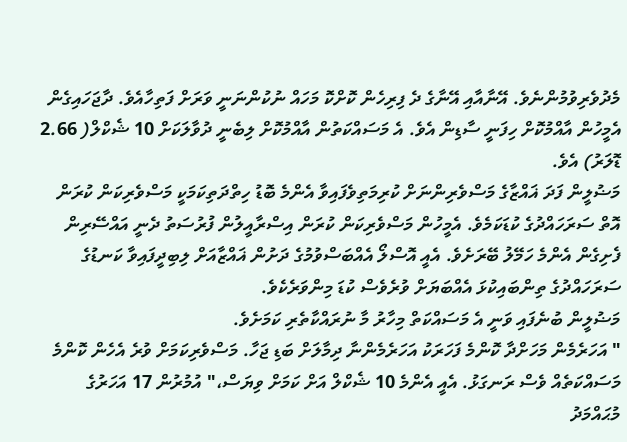މެދުވެރިވުމުންނެވެ. އޭނާއާއި އޭނާގެ ދެ ފިރިހެން ކޮށްކޮ މަހައް ނުކުންނަނީ ވަރަށް ފަތިހާއެވެ. ދާޖަހައިގެން އެމީހުން އާއްމުކޮށް ހިފަނީ ސާޑިން އެވެ. އެ މަސައްކަތުން އާއްމުކޮށް ލިބެނީ ދުވާލަކަށް 10 ޝެކްލް( 2.66 ޑޮލަރު) އެވެ.
މަޟުލީން ފަދަ ޣައްޒާގެ މަސްވެރިންނަށް ކުރިމަތިވެފައިވާ އެންމެ ބޮޑު ހިތްދަތިކަމަކީ މަސްވެރިކަން ކުރަން އޮތް ސަރަހައްދުގެ ކުޑަކަމެވެ. އެމީހުން މަސްވެރިކަން ކުރަން އިސްރާއީލުން ފުރުސަތު ދެނީ އައްސޭރިން ފެށިގެން އެންމެ ހަމޭލު ބޭރަށެވެ. އެއީ އޮސްލޯ އެއްބަސްވުމުގެ ދަށުން ޣައްޒާއަށް ލިބިދީފައިވާ ކަނޑުގެ ސަރަހައްދުގެ ތިންބައިކުޅަ އެއްބަޔަށް ވުރެވެސް ކުޑަ މިންވަރެކެވެ.
މަޟުލީން ބުނެފައި ވަނީ އެ މަސައްކަތް މިހާރު މާ ނުރައްކާތެރި ކަމަށެވެ.
" އަހަރެމެން މަހަށްދާ ކޮންމެ ފަހަރަކު އަހަރެމެންނާ ދިމާލަށް ބަޑި ޖަހާ. މަސްވެރިކަމަށް ވުރެ އެހެން ކޮންމެ މަސައްކަތެއް ވެސް ރަނގަޅު. އެއީ އެންމެ 10 ޝެކްލް އަށް ކަމަށް ވިޔަސް،" އުމުރުން 17 އަހަރުގެ މުޙައްމަދު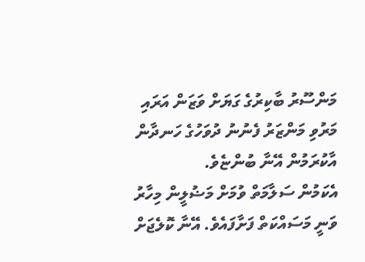މަންސޫރު ބާކިރުގެ ގަޔަށް ވަޒަން އަރައި މަރުވި މަންޒަރު ފެނުނު ދުވަހުގެ ހަނދާން އާކުރަމުން އޭނާ ބުންޏެވެ.
އެކަމުން ސަލާމަތް ވުމަށް މަޟުލީން މިހާރު ވަނީ މަސައްކަތް ފަށާފައެވެ. އޭނާ ކޮލެޖަށް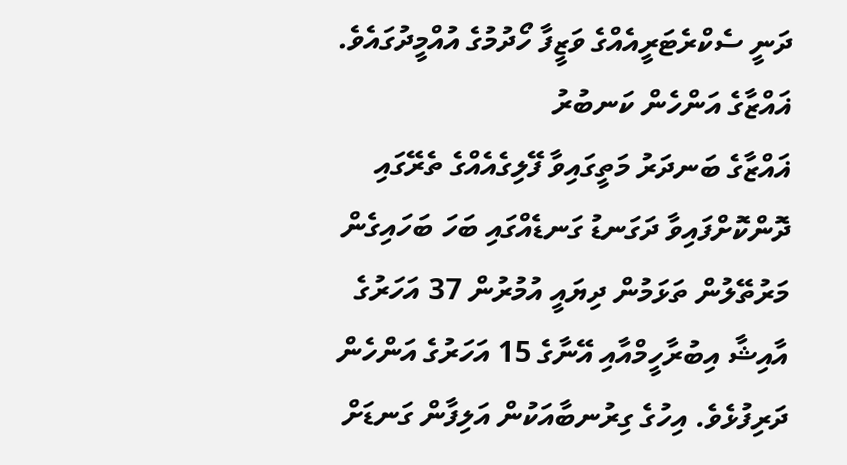ދަނީ ސެކްރެޓަރީއެއްގެ ވަޒީފާ ހޯދުމުގެ އުއްމީދުގައެވެ.
ޣައްޒާގެ އަންހެން ކަނބުރު
ޣައްޒާގެ ބަނދަރު މަތީގައިވާ ފޭލިގެއެއްގެ ތެރޭގައި ދޮންކޮށްފައިވާ ދަގަނޑު ގަނޑެއްގައި ބަހަ ބަހައިގެން މަރުތޭލުން ތަޅަމުން ދިޔައީ އުމުރުން 37 އަހަރުގެ އާއިޝާ އިބުރާހީމްއާއި އޭނާގެ 15 އަހަރުގެ އަންހެން ދަރިފުޅެވެ. އިހުގެ ގިރުނބާއަކުން އަލިފާން ގަނޑަށް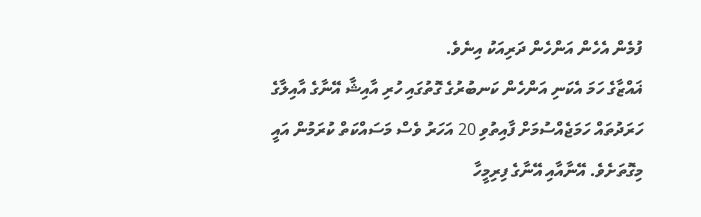ފުމެން އެހެން އަންހެން ދަރިއަކު އިނެވެ.
ޣައްޒާގެ ހަމަ އެކަނި އަންހެން ކަނބުރުގެ ގޮތުގައި ހުރި އާއިޝާ އޭނާގެ އާއިލާގެ ހަރަދުތައް ހަމަޖެއްސުމަށް ފާއިތުވި 20 އަހަރު ވެސް މަސައްކަތް ކުރަމުން އައީ މިގޮތަށެވެ. އޭނާއާއި އޭނާގެ ފިރިމީހާ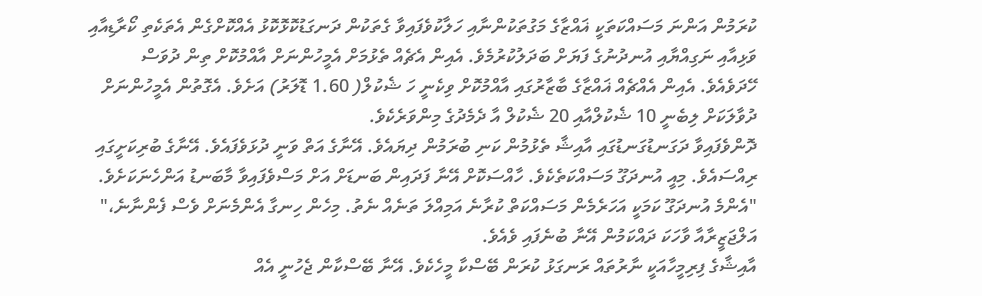ކުރަމުން އަންނަ މަސައްކަތަކީ ޣައްޒާގެ މަގުތަކުންނާއި ހަލާކުވެފައިވާ ގެތަކުން ދަނގަޑުކޮޅޮކޮޅު އެއްކޮށްގެން އެތަކެތި ކޯރާޑިއާއި ވަޅިއާއި ނަގިއްޔާއި އުނދުނުގެ ފަޔަށް ބަދަލުކުރުމެވެ. އެއިން އެޗެއް ތެޅުމަށް އެމީހުންނަށް އާއްމުކޮށް ތިން ދުވަސް ހޭދަވެއެވެ. އެއިން އެއްޗެއް ޣައްޒާގެ ބާޒާރުގައި އާއްމުކޮށް ވިކެނީ ހަ ޝެކުލް( 1.60 ޑޮލަރު) އަށެވެ. އެގޮތުން އެމީހުންނަށް ދުވާލަކަށް ލިބެނީ 10 ޝެކުލްއާއި 20 ޝެކުލް އާ ދެމެދުގެ މިންވަރެކެވެ.
ދޮންވެފައިވާ ދަގަނޑުގަނޑުގައި އާއިޝާ ތެޅުމުން ކަނި ބުރަމުން ދިޔައެވެ. އޭނާގެ އަތް ވަނީ ދުޅަވެފައެވެ. އޭނާގެ ބުރިކަށީގައި ރިއްސައެވެ. މިއީ އުނދަގޫ މަސައްކަތެކެވެ. ހާއްސަކޮށް އޭނާ ފަދައިން ބަނޑަށް އަށް މަސްވެފައިވާ މާބަނޑު އަންހެނަކަށެވެ.
"އެންމެ އުނދަގޫ ކަމަކީ އަހަރެމެން މަސައްކަތް ކުރާނެ އަމިއްލަ ތަނެއް ނެތު. މިހެން ހިނގާ އެންމެނަށް ވެސް ފެންނާނެ،" އަލްޖަޒީރާއާ ވާހަކަ ދައްކަމުން އޭނާ ބުނެފައި ވެއެވެ.
އާއިޝާގެ ފިރިމީހާއަކީ ނާރުތައް ރަނގަޅު ކުރަން ބޭސްކާ މީހެކެވެ. އޭނާ ބޭސްކާން ޖެހުނީ އެއް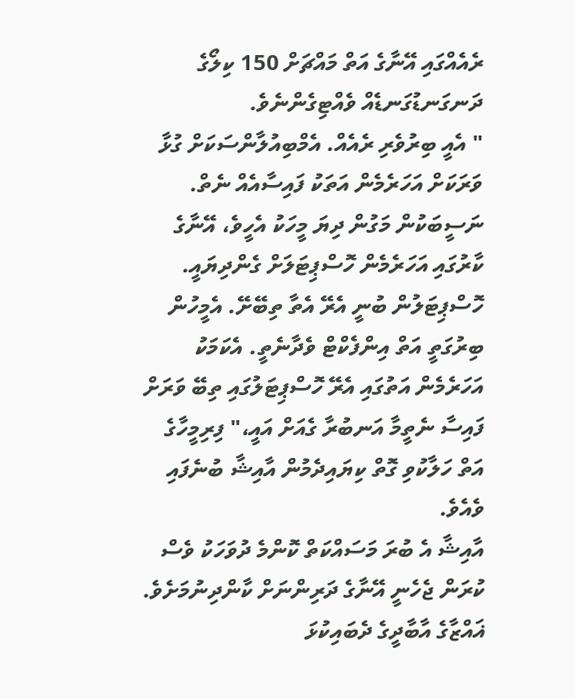ރެއެއްގައި އޭނާގެ އަތް މައްޗަށް 150 ކިލޯގެ ދަނގަނޑުގަނޑެއް ވެއްޓިގެންނެވެ.
" އެއީ ބިރުވެރި ރެއެއް. އެމްބިއުލާންސަކަށް ގުޅާ ވަރަކަށް އަހަރެމެން އަތަކު ފައިސާއެއް ނެތް. ނަސީބަކުން މަގުން ދިޔަ މީހަކު އެހީވެ، އޭނާގެ ކާރުގައި އަހަރެމެން ހޮސްޕިޓަލަށް ގެންދިޔައީ. ހޮސްޕިޓަލުން ބުނީ އެރޭ އެތާ ތިބޭށޭ. އެމީހުން ބިރުގަތީ އަތް އިންފެކްޓް ވެދާނެތީ. އެކަމަކު އަހަރެމެން އަތުގައި އެރޭ ހޮސްޕިޓަލުގައި ތިބޭ ވަރަށް ފައިސާ ނެތީމާ އަނބުރާ ގެއަށް އައީ،" ފިރިމީހާގެ އަތް ހަލާކުވި ގޮތް ކިޔައިދެމުން އާއިޝާ ބުނެފައި ވެއެވެ.
އާއިޝާ އެ ބުރަ މަސައްކަތް ކޮންމެ ދުވަހަކު ވެސް ކުރަން ޖެހެނީ އޭނާގެ ދަރިންނަށް ކާންދިނުމަށެވެ. ޣައްޒާގެ އާބާދީގެ ދެބައިކުޅަ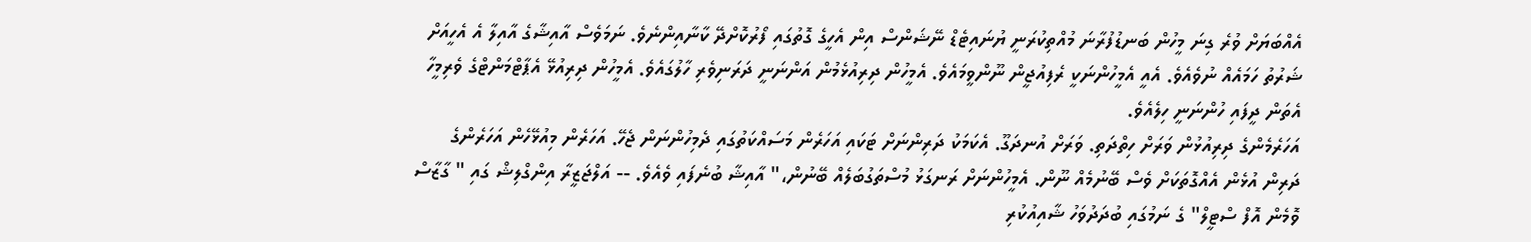އެއްބަޔަށް ވުރެ ގިނަ މީހުން ބަނޑުފުރާނަ މުއްތިކުރަނީ ޔުނައިޓެޑް ނޭޝަންސް އިން އެހީގެ ގޮތުގައި ފޯރުކޮށްދޭ ކާނާއިންނެވެ. ނަމަވެސް އާއިޝާގެ އާއިލާ އެ އެހީއަށް ޝަރުތު ހަމައެއް ނުވެއެވެ. އެއީ އެމީހުންނަކީ ރެފިއުޖީން ނޫންވީމައެވެ. އެމީހުން ދިރިއުޅެމުން އަންނަނީ ދަރަނިވެރި ހާލުގައެވެ. އެމީހުން ދިރިއުޅޭ އެޕާޓްމަންޓްގެ ވެރިމީހާ އެތަން ދީފައި ހުންނަނީ ހިލެއެވެ.
އަހަރެމެންގެ ދިރިއުޅުން ވަރަށް ހިތްދަތި. ވަރަށް އުނދަގޫ. އެކަމަކު ދަރިންނަށް ޓަކައި އަހަރެން މަސައްކަތުގައި ދެމިހުންނަން ޖެހޭ. އަހަރެން މިއުޅޭހެން އަހަރެންގެ ދަރިން އުޅެން އެއްގޮތަކަށް ވެސް ބޭނުމެއް ނޫން. އެމީހުންނަށް ރަނގަޅު މުސްތަގުބަލެއް ބޭނުން،" އާއިޝާ ބުނެފައި ވެއެވެ. -- އަލްޖަޒީރާ އިންގްލިޝް ގައި " ގާޒާސް ވޮމެން އޮފް ސްޓީލް" ގެ ނަމުގައި ބުދަދުވަހު ޝާއިއުކުރި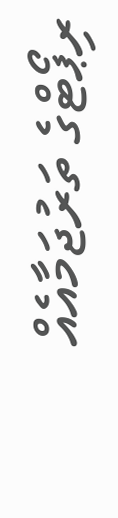ރިޕޯޓްގެ ތަރުޖަމާއެއް